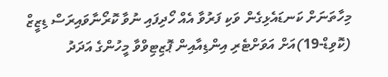މިހާތަނަށް ކަނޑައެޅިގެން ވަކި ފަރުވާ އެއް ހޯދިފައި ނުވާ ކޮރޯނާވައިރަސް ޑިޒީޒް (ކޮވިޑް-19)އަށް އަވަށްޓެރި އިންޑިއާއިން ޕޮޒިޓިވްވާ މީހުންގެ އަދަދު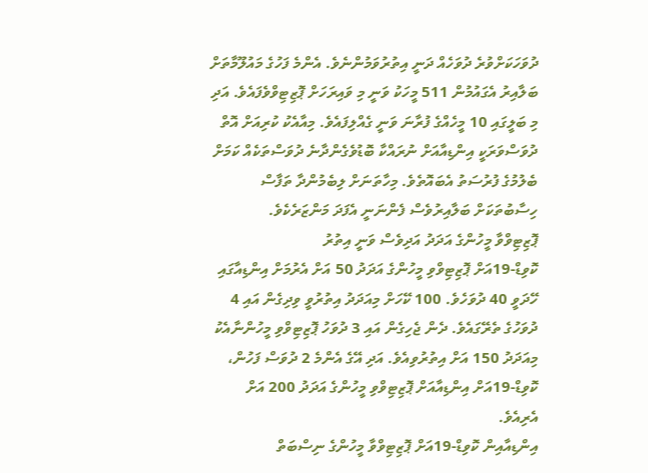ދުވަހަކަށްވުރެ ދުވަހެއް ދަނީ އިތުރުވަމުންނެވެ. އެންމެ ފަހުގެ މައުލޫމާތަށް ބަލާއިރު އެގައުމުން 511 މީހަކު ވަނީ މި ވައިރަހަށް ޕޮޒިޓިވްވެފައެވެ. އަދި މި ބަލީގައި 10 މީހެއްގެ ފުރާނަ ވަނީ ގެއްލިފައެވެ. މިއާއެކު ކުރިއަށް އޮތް ދުވަސްވަރަކީ އިންޑިއާއަށް ނުރައްކާ ބޮޑުވެގެންދާނެ ދުވަސްތަކެއް ކަމަށް ބެލުމުގެ ފުރުސަތު އެބައޮތެވެ. މިހާތަނަށް ލިބެމުންދާ ތަފާސް ހިސާބުތަކަށް ބަލާއިރުވެސް ފެންނަނީ އެފަދަ މަންޒަރެކެވެ.
ޕޮޒިޓިވްވާ މީހުންގެ އަދަދު އަދިވެސް ވަނީ އިތުރު
ކޮވިޑް-19އަށް ޕޮޒިޓިވްވި މީހުންގެ އަދަދު 50 އަށް އެރުމަށް އިންޑިއާގައި ހޭދަވީ 40 ދުވަހެވެ. 100 ކޭހަށް މިއަދަދު އިތުރުވީ ވިދިގެން އައި 4 ދުވަހުގެ ތެރޭގައެވެ. ދެން ޖެހިގެން އައި 3 ދުވަހު ޕޮޒިޓިވްވި މީހުންނާއެކު މިއަދަދު 150 އަށް އިތުރުވިއެވެ. އަދި އޭގެ އެންމެ 2 ދުވަސް ފަހުން، ކޮވިޑް-19އަށް އިންޑިއާއަށް ޕޮޒިޓިވްވި މީހުންގެ އަދަދު 200 އަށް އެރިއެވެ.
އިންޑިއާއިން ކޮވިޑް-19އަށް ޕޮޒިޓިވްވާ މީހުންގެ ނިސްބަތް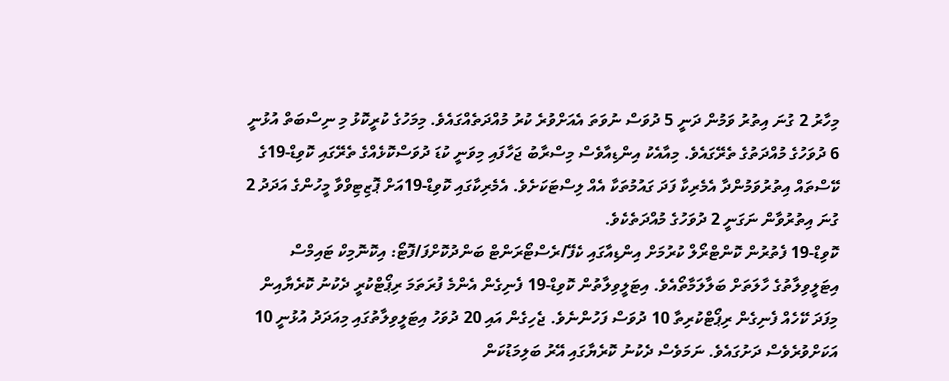މިހާރު 2 ގުނަ އިތުރު ވަމުން ދަނީ 5 ދުވަސް ނުވަތަ އެއަށްވުރެ ކުރު މުއްދަތެއްގައެވެ. މިމަހުގެ ކުރީކޮޅު މި ނިސްބަތް އުޅުނީ 6 ދުވަހުގެ މުއްދަތުގެ ތެރޭގައެވެ. މިއާއެކު އިންޑިއާވެސް މިސްރާބު ޖަހާފައި މިވަނީ ކުޑަ ދުވަސްކޮޅެއްގެ ތެރޭގައި ކޮވިޑް-19ގެ ކޭސްތައް އިތުރުވަމުންދާ އެމެރިކާ ފަދަ ގައުމުތަކާ އެއް ލިސްޓަކަށެވެ. އެމެރިކާގައި ކޮވިޑް-19އަށް ޕޮޒިޓިވްވާ މީހުންގެ އަދަދު 2 ގުނަ އިތުރުވާން ނަގަނީ 2 ދުވަހުގެ މުއްދަތެކެވެ.
ކޮވިޑް-19 ފެތުރުން ކޮންޓްރޯލް ކުރުމަށް އިންޑިއާގައި ކެފޭ/ރެސްޓޯރަންޓް ބަންދުކޮށްފަ/ފޮޓޯ: އިކޮނޮމިކް ޓައިމްސް
އިޓަލީވިލާތުގެ ހާލަތަށް ބަލާލަމާތޯއެވެ. އިޓަލީވިލާތުން ކޮވިޑް-19 ފެނިގެން އެންމެ ފުރަތަމަ ރިޕޯޓްކުރީ ދެކުނު ކޮރެޔާއިން މިފަދަ ކޭހެއް ފެނިގެން ރިޕޯޓްކުރިތާ 10 ދުވަސް ފަހުންނެވެ. ޖެހިގެން އައި 20 ދުވަހު އިޓަލީވިލާތުގައި މިއަދަދު އުޅުނީ 10 އަކަށްވުރެވެސް ދަށުގައެވެ. ނަމަވެސް ދެކުނު ކޮރެޔާގައި އޭރު ބަލިމަޑުކަން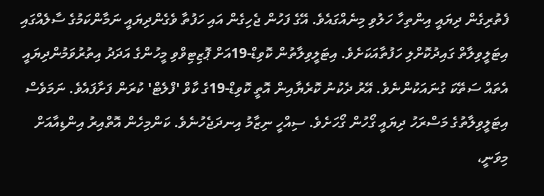ފެތުރިގެން ދިޔައީ އިންތިހާ ހަލުވި މިނެއްގައެވެ. އޭގެ ފަހުން ޖެހިގެން އައި ހަފުތާ ވެގެންދިޔައީ ނަމާންކަމުގެ ސާލެއްގައި އިޓަލީވިލާތް ގައިދުކޮށްލި ހަފުތާއަކަށެވެ. އިޓަލީވިލާތުން ކޮވިޑް-19އަށް ޕޮޒިޓިވްވި މީހުންގެ އަދަދު އިތުރުވަމުންދިޔައީ އެތައް ސަތޭކަ ގުނައަކުންނެވެ. އޭރު ދެކުނު ކޮރެޔާއިން އޮތީ ކޮވިޑް-19ގެ ކާވް 'ފްލެޓް' ކުރަން ފަށާފައެވެ. ނަމަވެސް އިޓަލީވިލާތުގެ މަސްރަހު ދިޔައީ ގޯހުން ގޯހަށެވެ. ސިއްހީ ނިޒާމު އިނދަޖެހުނެވެ. ކަންމިހެން އޮތްއިރު އިންޑިއާއަށް މިވަނީ،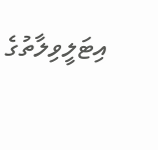އިޓަލީވިލާތުގެ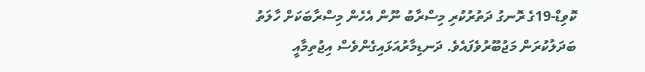ކޮވިޑް-19ގެ ރޮނގު ދަތުރުކުރި މިސްރާބު ނޫން އެހެން މިސްރާބަކަށް ހާލަތު ބަދަލުކުރަން މަޖުބޫރުވެފައެވެ. ދަނޑިމާރުއަޅައިގެންވެސް އިޖުތިމާއީ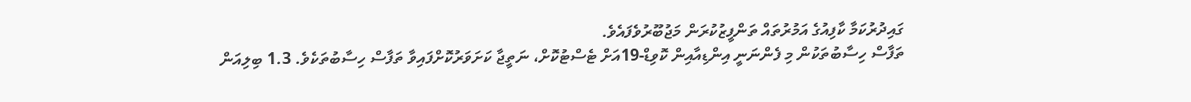ގައިދުރުކަމާ ކާފިއުގެ އަމުރުތައް ތަންފީޒުކުރަން މަޖުބޫރުވެފައެވެ.
ތަފާސް ހިސާބުތަކުން މި ފެންނަނީ އިންޑިއާއިން ކޮވިޑް-19އަށް ޓެސްޓުކޮށް، ނަތީޖާ ކަށަވަރުކޮށްފައިވާ ތަފާސް ހިސާބުތަކެވެ. 1.3 ބިލިއަން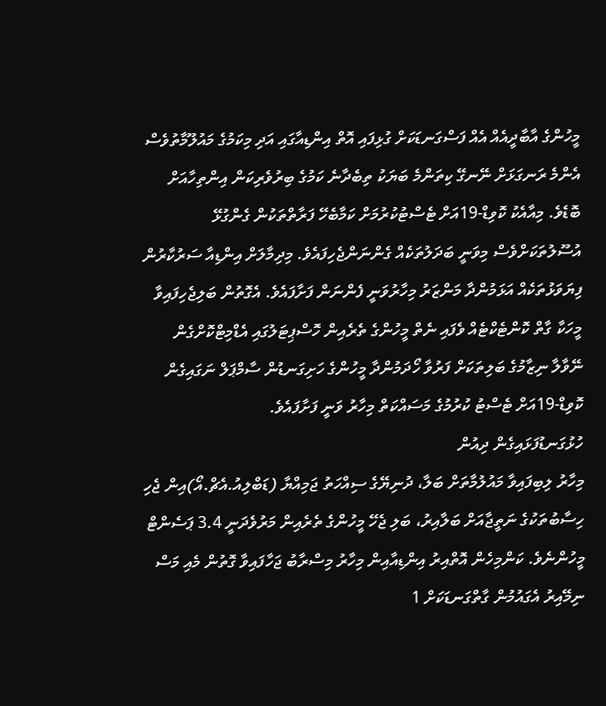މީހުންގެ އާބާދީއެއް އެއް ފަސްގަނޑަކަށް ގުޅިފައި އޮތް އިންޑިއާގައި އަދި މިކަމުގެ މައުލޫމާތުވެސް އެންމެ ރަނގަޅަށް ނޭނގޭ ކިތަންމެ ބަޔަކު ތިބެދާނެ ކަމުގެ ބިރުވެރިކަން އިންތިހާއަށް ބޮޑެވެ. މިއާއެކު ކޮވިޑް-19އަށް ޓެސްޓުކުރުމަށް ކަމާބެހޭ ފަރާތްތަކުން ގެންގުޅޭ އުސޫލުތަކަށްވެސް މިވަނީ ބަދަލުތަކެއް ގެންނަންޖެހިފައެވެ. މިދިމާލަށް އިންޑިއާ ސަރުކާރުން ފިޔަވަޅުތަކެއް އަޅަމުންދާ މަންޒަރު މިހާރުވަނީ ފެންނަން ފަށާފައެވެ. އެގޮތުން ބަލިޖެހިފައިވާ މީހަކާ ގާތް ކޮންޓެކްޓެއް ވެފައި ނެތް މީހުންގެ ތެރެއިން ހޮސްޕިޓަލުގައި އެޑްމިޓްކޮށްގެން ނޭވާލާ ނިޒާމުގެ ބަލިތަކަށް ފަރުވާ ހޯދަމުންދާ މީހުންގެ ހަށިގަނޑުން ސާމްޕަލް ނަގައިގެން ކޮވިޑް-19އަށް ޓެސްޓު ކުރުމުގެ މަސައްކަތް މިހާރު ވަނީ ފަށާފައެވެ.
ހުޅުގަނޑުފަޅައިގެން ދިއުން
މިހާރު ލިބިފައިވާ މައުލުމާތަށް ބަލާ، ދުނިޔޭގެ ސިއްހަތު ޖަމިއްޔާ (ޑަބްލިއު.އެޗް.އޯ)އިން ޖެހި ހިސާބުތަކުގެ ނަތީޖާއަށް ބަލާއިރު، ބަލި ޖެހޭ މީހުންގެ ތެރެއިން މަރުވެދަނީ 3.4 ޕަސެންޓް މީހުންނެވެ. ކަންމިހެން އޮތްއިރު އިންޑިއާއިން މިހާރު މިސްރާބު ޖަހާފައިވާ ގޮތުން މެއި މަސް ނިމޭއިރު އެގައުމުން ގާތްގަނޑަކަށް 1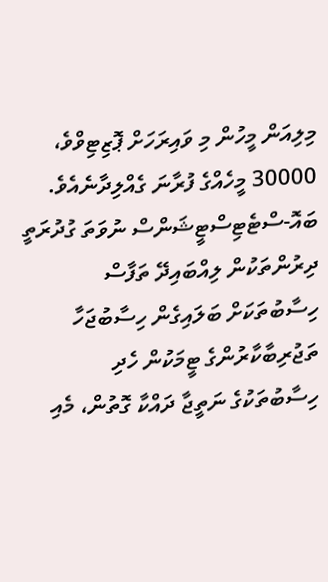މިލިއަން މީހުން މި ވައިރަހަށް ޕޮޒިޓިވްވެ، 30000 މީހެއްގެ ފުރާނަ ގެއްލިދާނެއެވެ. ބައޮ-ސްޓެޓިސްޓީޝަންސް ނުވަތަ ގުދުރަތީ ދިރުންތަކުން ލިއްބައިދޭ ތަފާސް ހިސާބުތަކަށް ބަލައިގެން ހިސާބުޖަހާ ތަޖުރިބާކާރުންގެ ޓީމަކުން ހެދި ހިސާބުތަކުގެ ނަތީޖާ ދައްކާ ގޮތުން، މެއި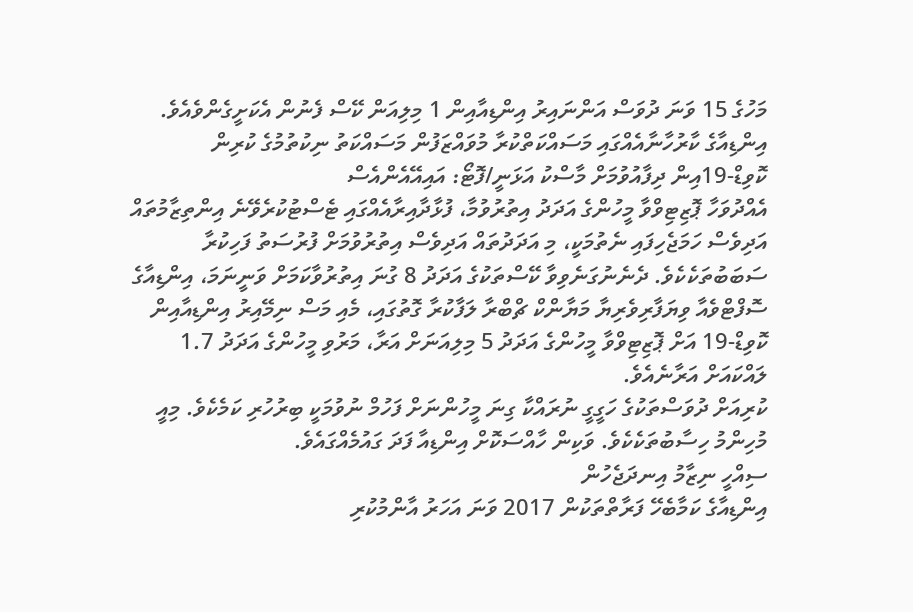މަހުގެ 15 ވަނަ ދުވަސް އަންނައިރު އިންޑިއާއިން 1 މިލިއަން ކޭސް ފެނުން އެކަށީގެންވެއެވެ.
އިންޑިއާގެ ކާރުހާނާއެއްގައި މަސައްކަތްކުރާ މުވައްޒަފުން މަސައްކަތު ނިކުތުމުގެ ކުރިން ކޮވިޑް-19އިން ދިފާއުވުމަށް މާސްކު އަޅަނީ/ފޮޓޯ: އައިއޭއެންއެސް
އެއްދުވަހާ ޕޮޒިޓިވްވާ މީހުންގެ އަދަދު އިތުރުވުމާ، ފުޅާދާއިރާއެއްގައި ޓެސްޓުކުރެވޭނެ އިންތިޒާމުތައް އަދިވެސް ހަމަޖެހިފައި ނެތުމަކީ، މި އަދަދުތައް އަދިވެސް އިތުރުވުމަށް ފުރުސަތު ފަހިކުރާ ސަބަބުތަކެކެވެ. ދެނެނުގަނެވިވާ ކޭސްތަކުގެ އަދަދު 8 ގުނަ އިތުރުވާކަމަށް ވަނީނަމަ، އިންޑިއާގެ ސޮފްޓްވެއާ ވިޔަފާރިވެރިޔާ މަޔާންކް ޗްބްރާ ލަފާކުރާ ގޮތުގައި، މެއި މަސް ނިމޭއިރު އިންޑިއާއިން ކޮވިޑް-19 އަށް ޕޮޒިޓިވްވާ މީހުންގެ އަދަދު 5 މިލިއަނަށް އަރާ، މަރުވި މީހުންގެ އަދަދު 1.7 ލައްކައަށް އަރާނެއެވެ.
ކުރިއަށް ދުވަސްތަކުގެ ހަގީގީ ނުރައްކާ ގިނަ މީހުންނަށް ފަހުމް ނުވުމަކީ ބިރުހުރި ކަމެކެވެ. މިއީ މުހިންމު ހިސާބުތަކެކެވެ. ވަކިން ހާއްސަކޮށް އިންޑިއާ ފަދަ ގައުމެއްގައެވެ.
ސިއްހީ ނިޒާމު އިނދަޖެހުން
އިންޑިއާގެ ކަމާބެހޭ ފަރާތްތަކުން 2017 ވަނަ އަހަރު އާންމުކުރި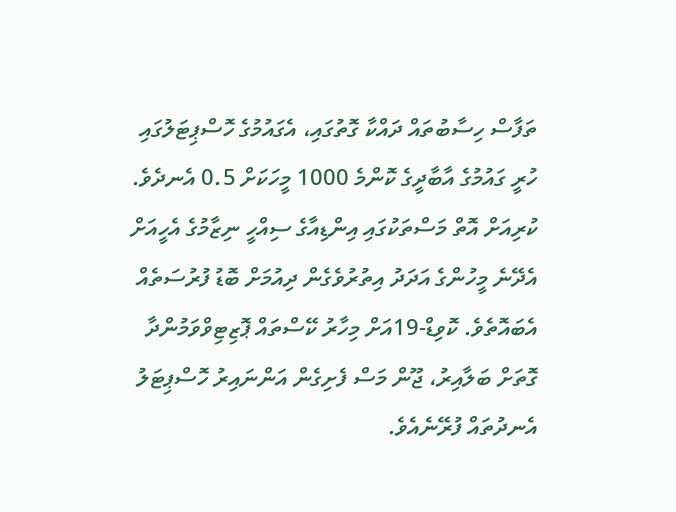ތަފާސް ހިސާބުތައް ދައްކާ ގޮތުގައި، އެގައުމުގެ ހޮސްޕިޓަލުގައި ހުރީ ގައުމުގެ އާބާދީގެ ކޮންމެ 1000 މީހަކަށް 0.5 އެނދެވެ. ކުރިއަށް އޮތް މަސްތަކުގައި އިންޑިއާގެ ސިއްހީ ނިޒާމުގެ އެހީއަށް އެދޭނެ މީހުންގެ އަދަދު އިތުރުވެގެން ދިއުމަށް ބޮޑު ފުރުސަތެއް އެބައޮތެވެ. ކޮވިޑް-19އަށް މިހާރު ކޭސްތައް ޕޮޒިޓިވްވަމުންދާ ގޮތަށް ބަލާއިރު، ޖޫން މަސް ފެށިގެން އަންނައިރު ހޮސްޕިޓަލު އެނދުތައް ފުރޭނެއެވެ.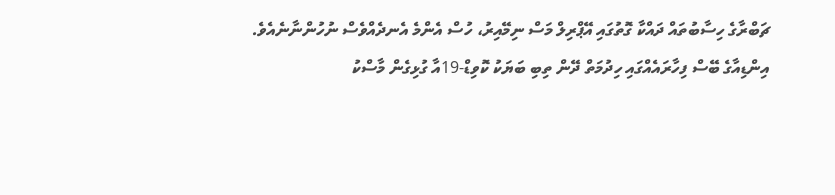ޗަބްރާގެ ހިސާބުތައް ދައްކާ ގޮތުގައި އޭޕްރިލް މަސް ނިމޭއިރު، ހުސް އެންމެ އެނދެއްވެސް ނުހުންނާނެއެވެ.
އިންޑިއާގެ ބޭސް ފިހާރައެއްގައި ހިދުމަތް ދޭން ތިބި ބަޔަކު ކޮވިޑް-19އާ ގުޅިގެން މާސްކު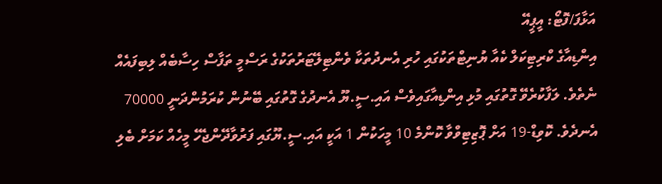އަޅާފަ/ފޮޓޯ: އީޕީއޭ
އިންޑިއާގެ ކްރިޓިކަލް ކެއާ ޔުނިޓްތަކުގައި ހުރި އެނދުތަކާ ވެންޓިލޭޓަރުތަކުގެ ރަސްމީ ތަފާސް ހިސާބެއް ލިބިފައެއް ނެތެވެ. ލަފާކުރެވޭ ގޮތުގައި މުޅި އިންޑިއާގައިވެސް އައި.ސީ.ޔޫ އެނދުގެ ގޮތުގައި ބޭނުން ކުރަމުންދަނީ 70000 އެނދެވެ. ކޮވިޑް-19 އަށް ޕޮޒިޓިވްވާ ކޮންމެ 10 މީހަކުން 1 އަކީ އައި.ސީ.ޔޫގައި ފަރުވާދޭންޖެހޭ މީހެއް ކަމަށް ބެލި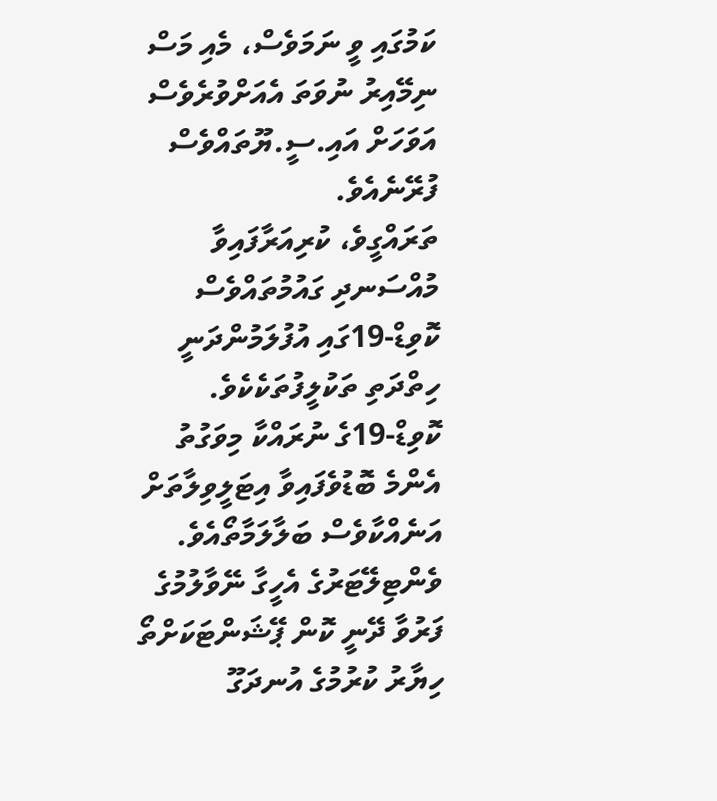ކަމުގައި ވީ ނަމަވެސް، މެއި މަސް ނިމޭއިރު ނުވަތަ އެއަށްވުރެވެސް އަވަހަށް އައި.ސީ.ޔޫތައްވެސް ފުރޭނެއެވެ.
ތަރައްގީވެ، ކުރިއަރާފައިވާ މުއްސަނދި ގައުމުތައްވެސް ކޮވިޑް-19ގައި އުފުލަމުންދަނީ ހިތްދަތި ތަކުލީފުތަކެކެވެ. ކޮވިޑް-19ގެ ނުރައްކާ މިވަގުތު އެންމެ ބޮޑުވެފައިވާ އިޓަލީވިލާތަށް އަނެއްކާވެސް ބަލާލަމާތޯއެވެ. ވެންޓިލޭޓަރުގެ އެހީގާ ނޭވާލުމުގެ ފަރުވާ ދޭނީ ކޮން ޕޭޝަންޓަކަށްތޯ ހިޔާރު ކުރުމުގެ އުނދަގޫ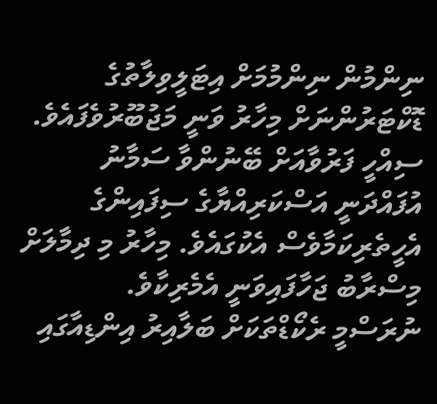ނިންމުން ނިންމުމަށް އިޓަލީވިލާތުގެ ޑޮކްޓަރުންނަށް މިހާރު ވަނީ މަޖުބޫރުވެފައެވެ. ސިއްހީ ފަރުވާއަށް ބޭނުންވާ ސަމާނު އުފައްދަނީ އަސްކަރިއްޔާގެ ސިފައިންގެ އެހީތެރިކަމާވެސް އެކުގައެވެ. މިހާރު މި ދިމާލަށް މިސްރާބު ޖަހާފައިވަނީ އެމެރިކާވެ.
ނުރަސްމީ ރެކޯޑްތަކަށް ބަލާއިރު އިންޑިއާގައި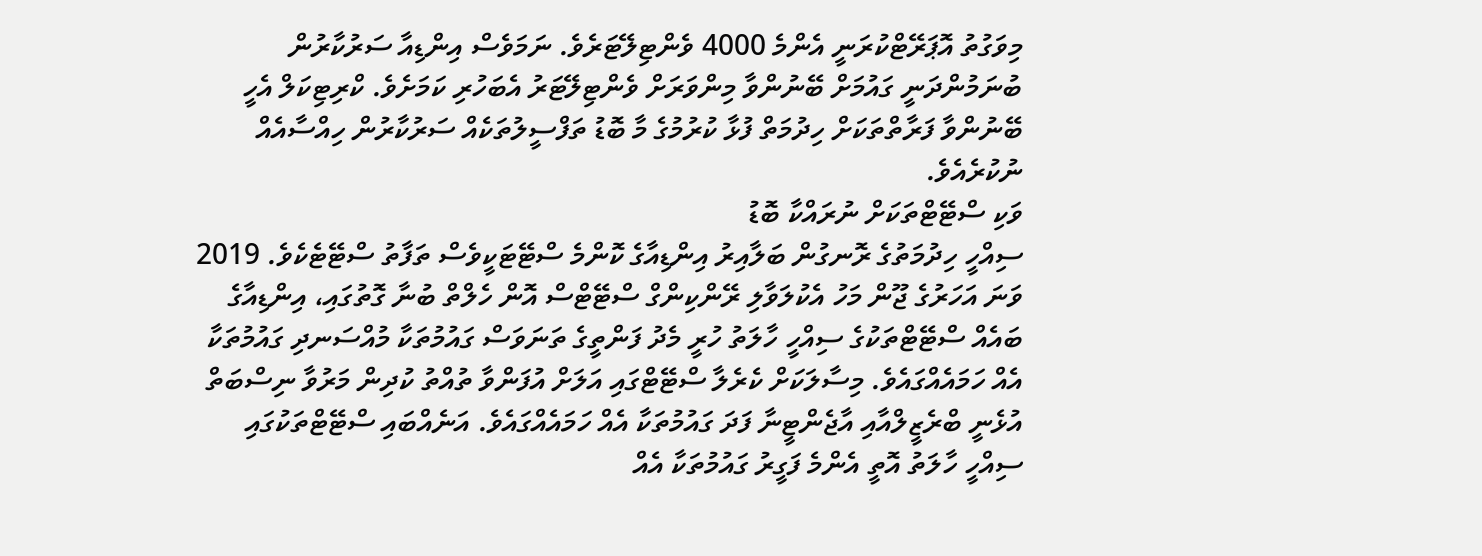މިވަގުތު އޮޕަރޭޓްކުރަނީ އެންމެ 4000 ވެންޓިލޭޓަރެވެ. ނަމަވެސް އިންޑިއާ ސަރުކާރުން ބުނަމުންދަނީ ގައުމަށް ބޭނުންވާ މިންވަރަށް ވެންޓިލޭޓަރު އެބަހުރި ކަމަށެވެ. ކްރިޓިކަލް އެހީ ބޭނުންވާ ފަރާތްތަކަށް ހިދުމަތް ފުޅާ ކުރުމުގެ މާ ބޮޑު ތަފްސީލުތަކެއް ސަރުކާރުން ހިއްސާއެއް ނުކުރެއެވެ.
ވަކި ސްޓޭޓްތަކަށް ނުރައްކާ ބޮޑު
ސިއްހީ ހިދުމަތުގެ ރޮނގުން ބަލާއިރު އިންޑިއާގެ ކޮންމެ ސްޓޭޓަކީވެސް ތަފާތު ސްޓޭޓެކެވެ. 2019 ވަނަ އަހަރުގެ ޖޫން މަހު އެކުލަވާލި ރޭންކިންގް ސްޓޭޓްސް އޮން ހެލްތް ބުނާ ގޮތުގައި، އިންޑިއާގެ ބައެއް ސްޓޭޓްތަކުގެ ސިއްހީ ހާލަތު ހުރީ މެދު ފަންތީގެ ތަނަވަސް ގައުމުތަކާ މުއްސަނދި ގައުމުތަކާ އެއް ހަމައެއްގައެވެ. މިސާލަކަށް ކެރެލާ ސްޓޭޓްގައި އަލަށް އުފަންވާ ތުއްތު ކުދިން މަރުވާ ނިސްބަތް އުޅެނީ ބްރެޒީލްއާއި އާޖެންޓީނާ ފަދަ ގައުމުތަކާ އެއް ހަމައެއްގައެވެ. އަނެއްބައި ސްޓޭޓްތަކުގައި ސިއްހީ ހާލަތު އޮތީ އެންމެ ފަގީރު ގައުމުތަކާ އެއް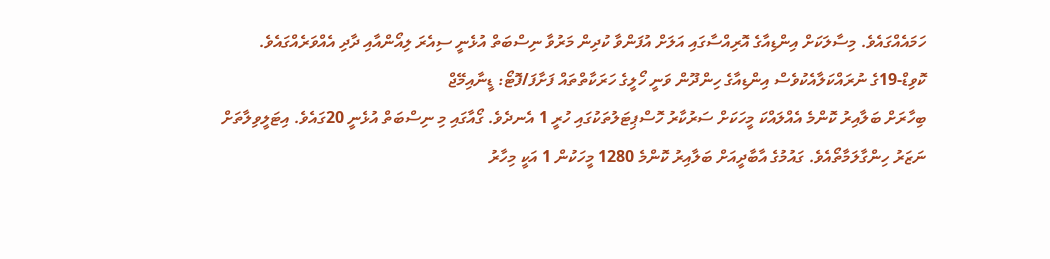ހަމައެއްގައެވެ. މިސާލަކަށް އިންޑިއާގެ އޮރިއްސާގައި އަލަށް އުފަންވާ ކުދިން މަރުވާ ނިސްބަތް އުޅެނީ ސިއެރަ ލިއޯންއާއި ދާދި އެއްވަރެއްގައެވެ.
ކޮވިޑް-19ގެ ނުރައްކަލާއެކުވެސް އިންޑިއާގެ ހިންދޫން ވަނީ ހޯލީގެ ހަރަކާތްތައް ފަށާފަ/ފޮޓޯ: ޑީނާއިމޭޖް
ބިހާރަށް ބަލާއިރު ކޮންމެ އެއްލައްކަ މީހަކަށް ސަރުކާރު ހޮސްޕިޓަލުތަކުގައި ހުރީ 1 އެނދެވެ. ގޯއާގައި މި ނިސްބަތް އުޅެނީ 20ގައެވެ. އިޓަލީވިލާތަށް ނަޒަރު ހިންގާލަމާތޯއެވެ. ގައުމުގެ އާބާދީއަށް ބަލާއިރު ކޮންމެ 1280 މީހަކުން 1 އަކީ މިހާރު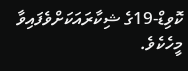ކޮވިޑް-19ގެ ޝިކާރައަކަށްވެފައިވާ މީހެކެވެ.